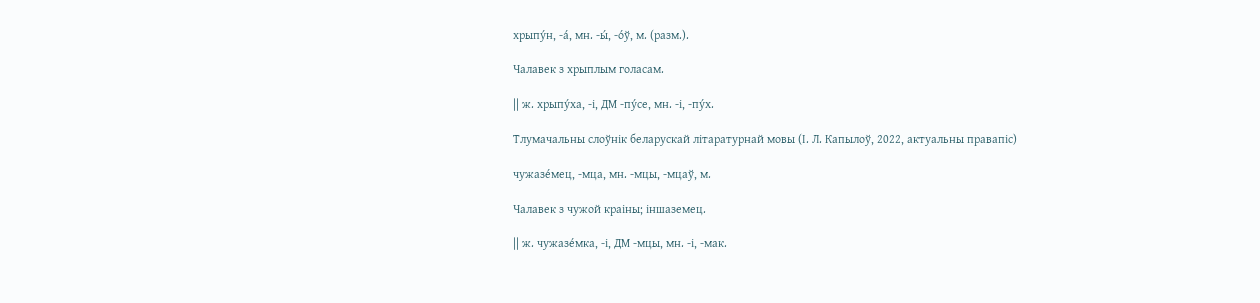хрыпу́н, -а́, мн. -ы́, -о́ў, м. (разм.).

Чалавек з хрыплым голасам.

|| ж. хрыпу́ха, -і, ДМ -пу́се, мн. -і, -пу́х.

Тлумачальны слоўнік беларускай літаратурнай мовы (І. Л. Капылоў, 2022, актуальны правапіс)

чужазе́мец, -мца, мн. -мцы, -мцаў, м.

Чалавек з чужой краіны; іншаземец.

|| ж. чужазе́мка, -і, ДМ -мцы, мн. -і, -мак.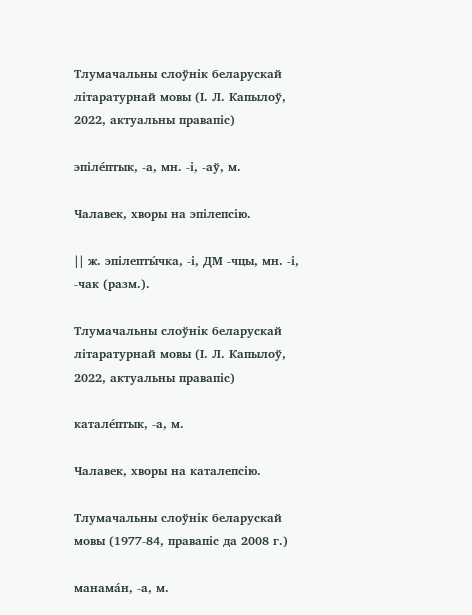Тлумачальны слоўнік беларускай літаратурнай мовы (І. Л. Капылоў, 2022, актуальны правапіс)

эпіле́птык, -а, мн. -і, -аў, м.

Чалавек, хворы на эпілепсію.

|| ж. эпілепты́чка, -і, ДМ -чцы, мн. -і, -чак (разм.).

Тлумачальны слоўнік беларускай літаратурнай мовы (І. Л. Капылоў, 2022, актуальны правапіс)

катале́птык, ‑а, м.

Чалавек, хворы на каталепсію.

Тлумачальны слоўнік беларускай мовы (1977-84, правапіс да 2008 г.)

манама́н, ‑а, м.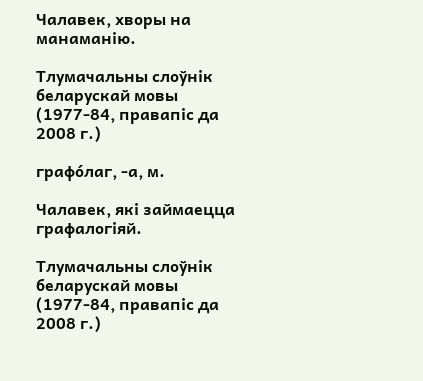Чалавек, хворы на манаманію.

Тлумачальны слоўнік беларускай мовы (1977-84, правапіс да 2008 г.)

графо́лаг, ‑а, м.

Чалавек, які займаецца графалогіяй.

Тлумачальны слоўнік беларускай мовы (1977-84, правапіс да 2008 г.)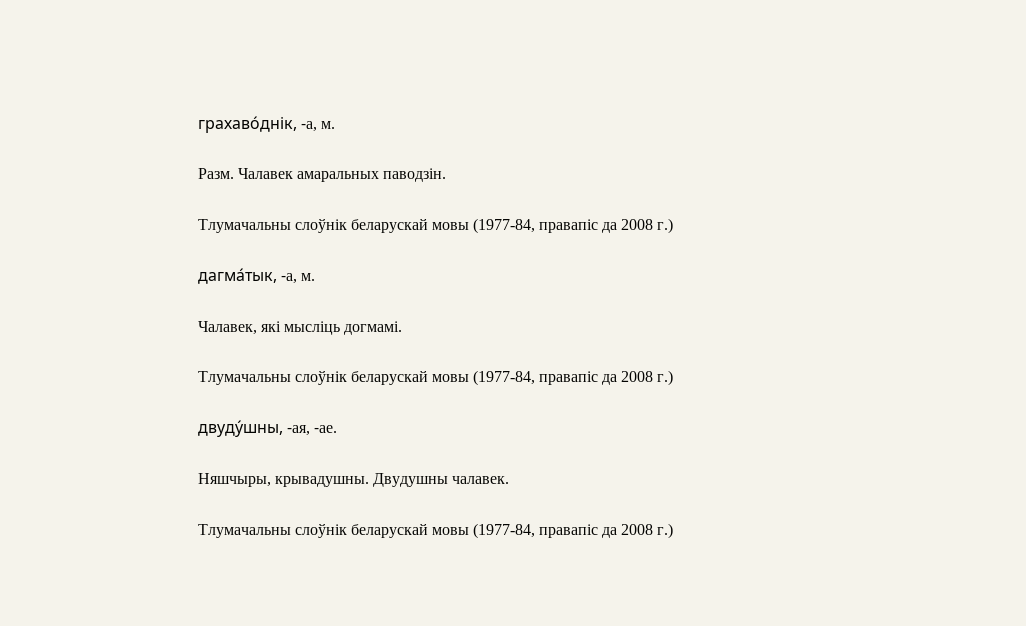грахаво́днік, ‑а, м.

Разм. Чалавек амаральных паводзін.

Тлумачальны слоўнік беларускай мовы (1977-84, правапіс да 2008 г.)

дагма́тык, ‑а, м.

Чалавек, які мысліць догмамі.

Тлумачальны слоўнік беларускай мовы (1977-84, правапіс да 2008 г.)

двуду́шны, ‑ая, ‑ае.

Няшчыры, крывадушны. Двудушны чалавек.

Тлумачальны слоўнік беларускай мовы (1977-84, правапіс да 2008 г.)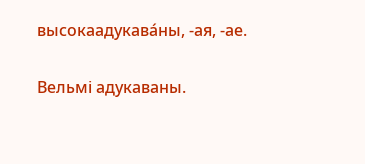высокаадукава́ны, ‑ая, ‑ае.

Вельмі адукаваны.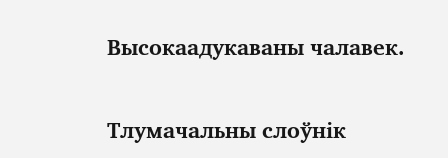Высокаадукаваны чалавек.

Тлумачальны слоўнік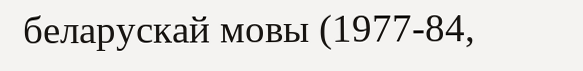беларускай мовы (1977-84,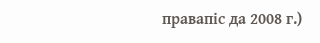правапіс да 2008 г.)